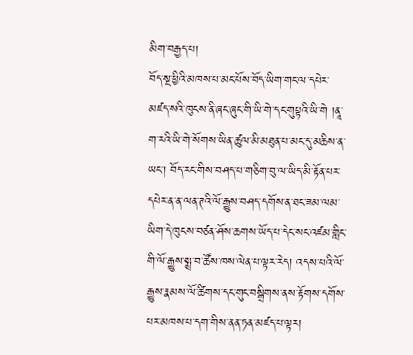མིག་བརྒྱད་པ།
བོད་སྔ་ཕྱིའི་མཁས་པ་མང་པོས་བོད་ཡིག་གང་ལ་དཔེར་མཛད་སའི་ཁུངས་ནི་ཞང་ཞུང་གི་ཡི་གེ་དང་གུཔྟའི་ཡི་གེ །ནཱ་ག་རའི་ཡི་གེ་སོགས་ཡིན་ཚུལ་མི་མཐུན་པ་མང་དུ་མཆིས་ན་ཡང་། བོད་རང་གིས་བཤད་པ་གཅིག་བུ་ལ་ཡིད་མི་རྟོན་པར་དཔེར་ན་ན་ལན་ཊའི་ལོ་རྒྱུས་བཤད་དགོས་ན་ཐང་ཟམ་ལམ་ཡིག་དེ་ཁུངས་བཙན་ཤོས་ཆགས་ཡོད་པ་དེང་སང་འཛམ་གླིང་གི་ལོ་རྒྱུས་སྨྲ་བ་ཚོས་ཁས་ལེན་པ་ལྟར་རེད། འདས་པའི་ལོ་རྒྱུས་རྣམས་ལོ་ཚིགས་དང་གུང་བསྒྲིགས་ནས་རྟོགས་དགོས་པར་མཁས་པ་དག་གིས་ནན་ཏན་མཛད་པ་ལྟར།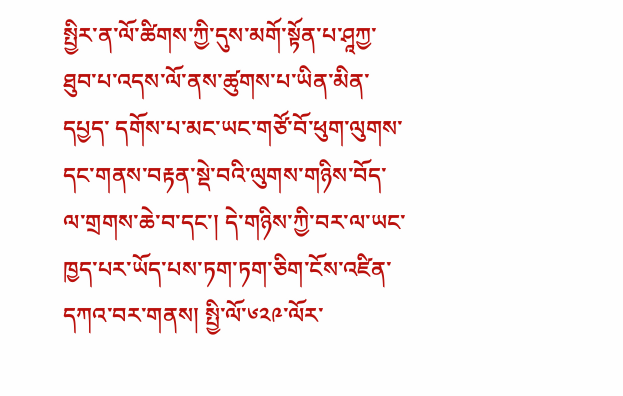སྤྱིར་ན་ལོ་ཚིགས་ཀྱི་དུས་མགོ་སྟོན་པ་ཤཱཀྱ་ཐུབ་པ་འདས་ལོ་ནས་ཚུགས་པ་ཡིན་མིན་དཔྱད་ དགོས་པ་མང་ཡང་གཙོ་བོ་ཕུག་ལུགས་དང་གནས་བརྟན་སྡེ་བའི་ལུགས་གཉིས་བོད་ལ་གྲགས་ཆེ་བ་དང་། དེ་གཉིས་ཀྱི་བར་ལ་ཡང་ཁྱད་པར་ཡོད་པས་ཏག་ཏག་ཅིག་ངོས་འཛིན་དཀའ་བར་གནས། སྤྱི་ལོ་༦༢༩་ལོར་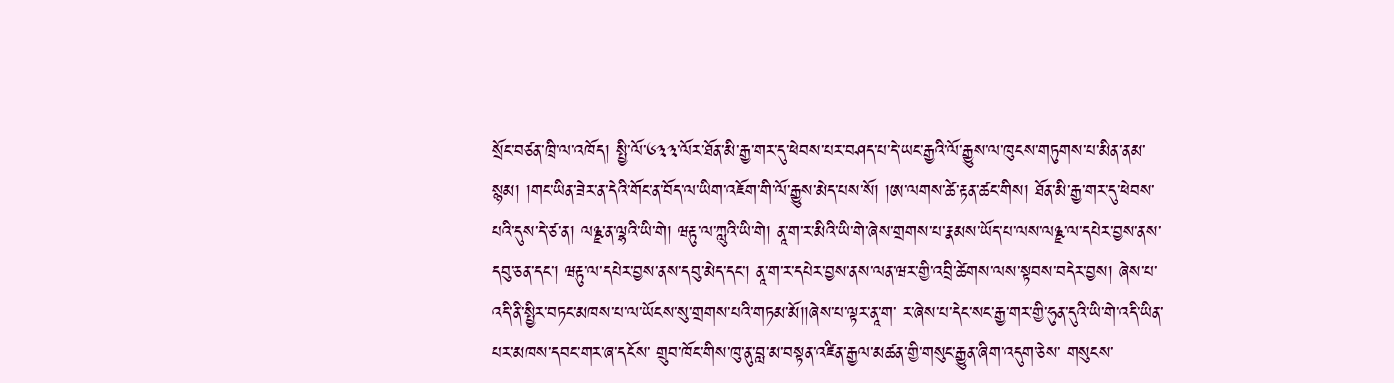སྲོང་བཙན་ཁྲི་ལ་འཁོད། སྤྱི་ལོ་༦༣༣་ལོར་ཐོན་མི་རྒྱ་གར་དུ་ཕེབས་པར་བཤད་པ་དེ་ཡང་རྒྱའི་ལོ་རྒྱུས་ལ་ཁུངས་གཏུགས་པ་མིན་ནམ་སྙམ། །གང་ཡིན་ཟེར་ན་དེའི་གོང་ན་བོད་ལ་ཡིག་འཇོག་གི་ལོ་རྒྱུས་མེད་པས་སོ། །ཨ་ལགས་ཚེ་རྟན་ཚང་གིས། ཐོན་མི་རྒྱ་གར་དུ་ཕེབས་པའི་དུས་དེ་ཙ་ན། ལཉྫ་ན་ལྷའི་ཡི་གེ། ཝརྟུ་ལ་ཀླུའི་ཡི་གེ། ནཱ་ག་ར་མིའི་ཡི་གེ་ཞེས་གྲགས་པ་རྣམས་ཡོད་པ་ལས་ལཉྫ་ལ་དཔེར་བྱས་ནས་དབུ་ཅན་དང་། ཝརྟུ་ལ་དཔེར་བྱས་ནས་དབུ་མེད་དང་། ནཱ་ག་ར་དཔེར་བྱས་ནས་ལན་ཝར་གྱི་འབྲི་ཚེགས་ལས་སྟབས་བདེར་བྱས། ཞེས་པ་འདི་ནི་སྤྱིར་བཏང་མཁས་པ་ལ་ཡོངས་སུ་གྲགས་པའི་གཏམ་མོ།།ཞེས་པ་ལྟར་ནཱ་ག་ ར་ཞེས་པ་དེང་སང་རྒྱ་གར་གྱི་ཧུན་དུའི་ཡི་གེ་འདི་ཡིན་པར་མཁས་དབང་གར་ཞ་དངོས་ གྲུབ་ཁོང་གིས་ཁུ་ནུ་བླ་མ་བསྟན་འཛིན་རྒྱལ་མཚན་གྱི་གསུང་རྒྱུན་ཞིག་འདུག་ཅེས་ གསུངས་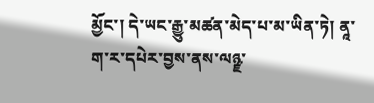མྱོང་། དེ་ཡང་རྒྱུ་མཚན་མེད་པ་མ་ཡིན་ཏེ། ནཱ་ག་ར་དཔེར་བྱས་ནས་ལཉྫ་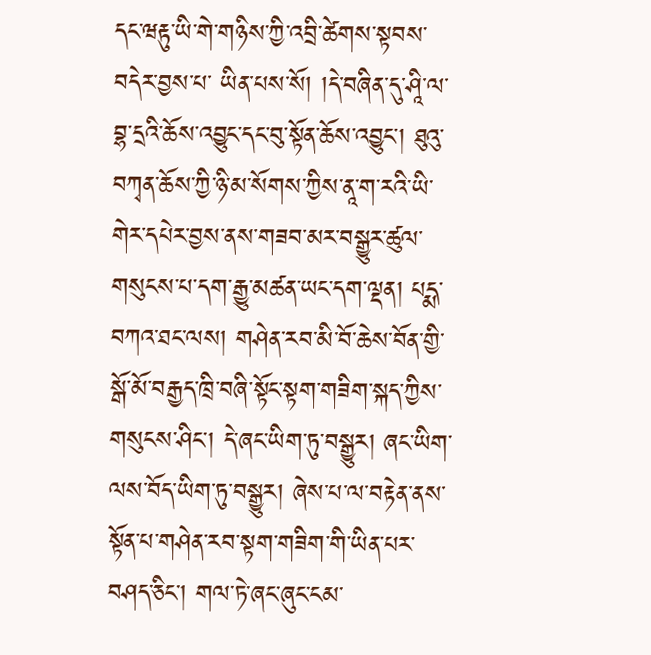དང་ཝརྟུ་ཡི་གེ་གཉིས་ཀྱི་འབྲི་ཚེགས་སྟབས་བདེར་བྱས་པ་ ཡིན་པས་སོ། །དེ་བཞིན་དུ་ཤཱི་ལ་བྷ་དྲའི་ཆོས་འབྱུང་དང་བུ་སྟོན་ཆོས་འབྱུང་། ཐུའུ་བཀྭན་ཆོས་ཀྱི་ཉི་མ་སོགས་ཀྱིས་ནཱ་ག་རའི་ཡི་གེར་དཔེར་བྱས་ནས་གཟབ་མར་བསྒྱུར་ཚུལ་གསུངས་པ་དག་རྒྱུ་མཚན་ཡང་དག་ལྡན། པདྨ་བཀའ་ཐང་ལས། གཤེན་རབ་མི་བོ་ཆེས་བོན་གྱི་སྒོ་མོ་བརྒྱད་ཁྲི་བཞི་སྟོང་སྟག་གཟིག་སྐད་ཀྱིས་གསུངས་ཤིང་། དེ་ཞང་ཡིག་ཏུ་བསྒྱུར། ཞང་ཡིག་ལས་བོད་ཡིག་ཏུ་བསྒྱུར། ཞེས་པ་ལ་བརྟེན་ནས་སྟོན་པ་གཤེན་རབ་སྟག་གཟིག་གི་ཡིན་པར་བཤད་ཅིང་། གལ་ཏེ་ཞང་ཞུང་ངམ་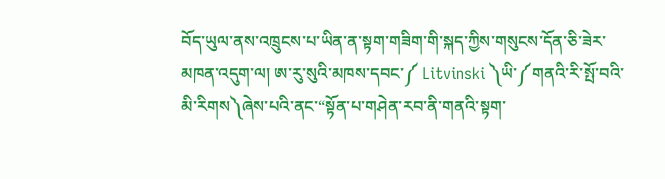བོད་ཡུལ་ནས་འཁྲུངས་པ་ཡིན་ན་སྟག་གཟིག་གི་སྐད་ཀྱིས་གསུངས་དོན་ཅི་ཟེར་མཁན་འདུག་ལ། ཨ་རུ་སུའི་མཁས་དབང་༼ Litvinski ༽ཡི་༼གནའི་རི་སྤོ་བའི་མི་རིགས༽ཞེས་པའི་ནང་“སྟོན་པ་གཤེན་རབ་ནི་གནའི་སྟག་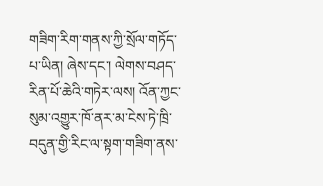གཟིག་རིག་གནས་ཀྱི་སྲོལ་གཏོད་པ་ཡིན། ཞེས་དང་། ལེགས་བཤད་རིན་པོ་ཆེའི་གཏེར་ལས། འོན་ཀྱང་སུམ་འགྱུར་ཁོ་ནར་མ་ངེས་ཏེ་ཁྲི་བདུན་གྱི་རིང་ལ་སྟག་གཟིག་ནས་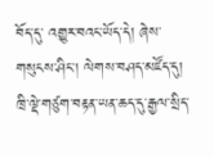བོད་དུ་ འགྱུར་བའང་ཡོད་དེ། ཞེས་གསུངས་ཤིང་། ལེགས་བཤད་མཛོད་དུ། ཁྲི་ལྡེ་གཙུག་བརྟན་ཡན་ཆད་དུ་རྒྱལ་སྲིད་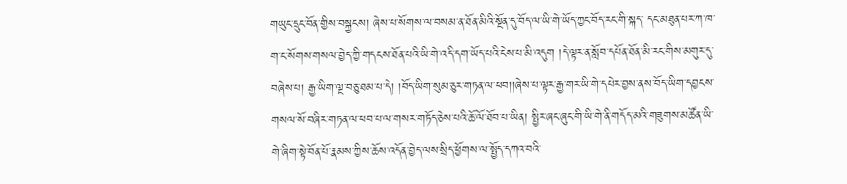གཡུང་དྲུང་བོན་གྱིས་བསྐྱངས། ཞེས་པ་སོགས་ལ་བསམ་ན་ཐོན་མིའི་སྔོན་དུ་བོད་ལ་ཡི་གེ་ཡོད་ཀྱང་བོད་རང་གི་སྐད་ དང་མཐུན་པར་ཀ་ཁ་ག་ང་སོགས་གསལ་བྱེད་ཀྱི་གདངས་ཐོན་པའི་ཡི་གེ་འདི་དག་ཡོད་པའི་ངེས་པ་མི་འདུག །དེ་ལྟར་ན་སློབ་དཔོན་ཐོན་མི་རང་གིས་མགུར་དུ་བཞེས་པ། རྒྱ་ཡིག་ལྔ་བཅུ་ཐམ་པ་དེ། །བོད་ཡིག་སུམ་ཅུར་གཏན་ལ་ཕབ།།ཞེས་པ་ལྟར་རྒྱ་གར་ཡི་གེ་དཔེར་བྱས་ནས་བོད་ཡིག་དབྱངས་གསལ་སོ་བཞིར་གཏན་ལ་ཕབ་པ་ལ་གསར་གཏོད་ཅེས་པའི་ཆོ་ལོ་ཐོབ་པ་ཡིན། སྤྱིར་ཞང་ཞུང་གི་ཡི་གེ་ནི་གདོད་མའི་གཟུགས་མཚོན་ཡི་གེ་ཞིག་སྟེ་བོན་པོ་རྣམས་ཀྱིས་ཆོས་འདོན་བྱེད་ལས་སྲིད་ཕྱོགས་ལ་སྤྱོད་དཀའ་བའི་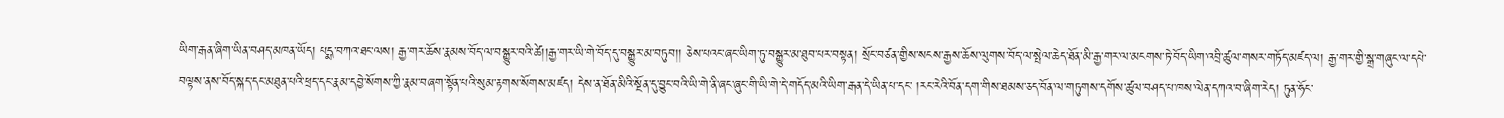ཡིག་རྒན་ཞིག་ཡིན་བཤད་མཁན་ཡོད། པདྨ་བཀའ་ཐང་ལས། རྒྱ་གར་ཆོས་རྣམས་བོད་ལ་བསྒྱུར་བའི་ཚེ།།རྒྱ་གར་ཡི་གེ་བོད་དུ་བསྒྱུར་མ་བཏུབ།། ཅེས་པའང་ཞང་ཡིག་ཏུ་བསྒྱུར་མ་ཐུབ་པར་བསྟན། སྲོང་བཙན་གྱིས་སངས་རྒྱས་ཆོས་ལུགས་བོད་ལ་སྤེལ་ཆེད་ཐོན་མི་རྒྱ་གར་ལ་མངགས་ཏེ་བོད་ཡིག་འབྲི་ཚུལ་གསར་གཏོད་མཛད་ལ། རྒྱ་གར་གྱི་སྒྲ་གཞུང་ལ་དཔེ་བལྟས་ནས་བོད་སྐད་དང་མཐུན་པའི་ཕྲད་དང་རྣམ་དབྱེ་སོགས་ཀྱི་རྣམ་བཞག་སྟོན་པའི་སུམ་རྟགས་སོགས་མཛད། དེས་ན་ཐོན་མིའི་སྔོན་དུ་བྱུང་བའི་ཡི་གེ་ནི་ཞང་ཞུང་གི་ཡི་གེ་དེ་གདོད་མའི་ཡིག་རྒན་དེ་ཡིན་པ་དང་ །རང་རེའི་བོན་དག་གིས་ཐམས་ཅད་བོན་ལ་གཏུགས་དགོས་ཚུལ་བཤད་པ་ཁས་ལེན་དཀའ་བ་ཞིག་རེད། ཏུན་ཧོང་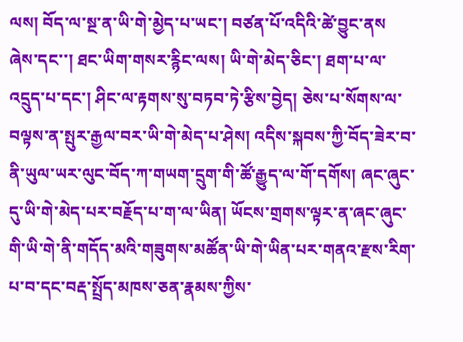ལས། བོད་ལ་སྔ་ན་ཡི་གེ་མྱེད་པ་ཡང་། བཙན་པོ་འདིའི་ཚེ་བྱུང་ནས ཞེས་དང་་། ཐང་ཡིག་གསར་རྙིང་ལས། ཡི་གེ་མེད་ཅིང་། ཐག་པ་ལ་འདྲུད་པ་དང་། ཤིང་ལ་རྟགས་སུ་བཏབ་ཏེ་རྩིས་བྱེད། ཅེས་པ་སོགས་ལ་བལྟས་ན་སྤུར་རྒྱལ་བར་ཡི་གེ་མེད་པ་ཤེས། འདིས་སྐབས་ཀྱི་བོད་ཟེར་བ་ནི་ཡུལ་ཡར་ལུང་བོད་ཀ་གཡག་དྲུག་གི་ཚོ་རྒྱུད་ལ་གོ་དགོས། ཞང་ཞུང་དུ་ཡི་གེ་མེད་པར་བརྗོད་པ་ག་ལ་ཡིན། ཡོངས་གྲགས་ལྟར་ན་ཞང་ཞུང་གི་ཡི་གེ་ནི་གདོད་མའི་གཟུགས་མཚོན་ཡི་གེ་ཡིན་པར་གནའ་རྫས་རིག་པ་བ་དང་བརྡ་སྤྲོད་མཁས་ཅན་རྣམས་ཀྱིས་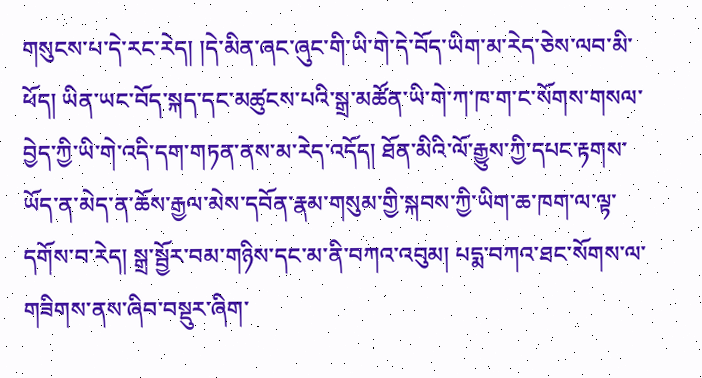གསུངས་པ་དེ་རང་རེད། །དེ་མིན་ཞང་ཞུང་གི་ཡི་གེ་དེ་བོད་ཡིག་མ་རེད་ཅེས་ལབ་མི་ཕོད། ཡིན་ཡང་བོད་སྐད་དང་མཚུངས་པའི་སྒྲ་མཚོན་ཡི་གེ་ཀ་ཁ་ག་ང་སོགས་གསལ་བྱེད་ཀྱི་ཡི་གེ་འདི་དག་གཏན་ནས་མ་རེད་འདོད། ཐོན་མིའི་ལོ་རྒྱུས་ཀྱི་དཔང་རྟགས་ཡོད་ན་མེད་ན་ཆོས་རྒྱལ་མེས་དབོན་རྣམ་གསུམ་གྱི་སྐབས་ཀྱི་ཡིག་ཆ་ཁག་ལ་ལྟ་དགོས་བ་རེད། སྒྲ་སྦྱོར་བམ་གཉིས་དང་མ་ནི་བཀའ་འབུམ། པདྨ་བཀའ་ཐང་སོགས་ལ་གཟིགས་ནས་ཞིབ་བསྡུར་ཞིག་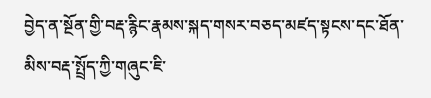བྱེད་ན་སྔོན་གྱི་བརྡ་རྙིང་རྣམས་སྐད་གསར་བཅད་མཛད་སྟངས་དང་ཐོན་མིས་བརྡ་སྤྲོད་ཀྱི་གཞུང་ཇི་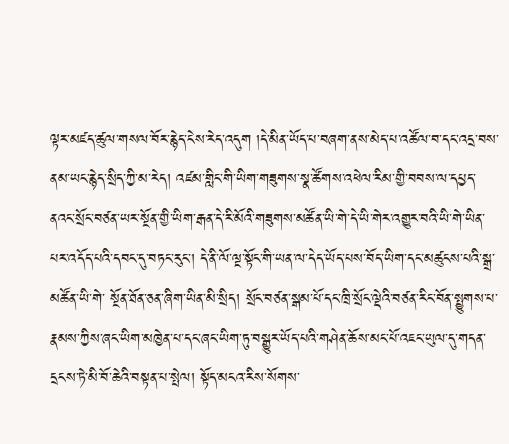ལྟར་མཛད་ཚུལ་གསལ་བོར་རྙེད་ངེས་རེད་འདུག །དེ་མིན་ཡོད་པ་བཞག་ནས་མེད་པ་འཚོལ་བ་དང་འདྲ་བས་ནམ་ཡང་རྙེད་སྲིད་ཀྱི་མ་རེད། འཛམ་གླིང་གི་ཡིག་གཟུགས་སྣ་ཚོགས་འཕེལ་རིམ་གྱི་བབས་ལ་དཔྱད་ནའང་སྲོང་བཙན་ཡར་སྔོན་གྱི་ཡིག་རྒན་དེ་རི་མོའི་གཟུགས་མཚོན་ཡི་གེ་དེ་ཡི་གེར་འགྱུར་བའི་ཡི་གེ་ཡིན་པར་འདོད་པའི་དབང་དུ་བཏང་རུང་། དེ་ནི་ལོ་ལྔ་སྟོང་གི་ཡན་ལ་དེད་ཡོད་པས་བོད་ཡིག་དང་མཚུངས་པའི་སྒྲ་མཚོན་ཡི་གེ་ སྔོན་ཐོན་ཅན་ཞིག་ཡིན་མི་སྲིད། སྲོང་བཙན་སྒམ་པོ་དང་ཁྲི་སྲོང་ལྡེའི་བཙན་རིང་བོན་སྤྱུགས་པ་རྣམས་ཀྱིས་ཞང་ཡིག་མཁྱེན་པ་དང་ཞང་ཡིག་ཏུ་བསྒྱུར་ཡོད་པའི་གཤེན་ཆོས་མང་པོ་འཇང་ཡུལ་དུ་གདན་དྲངས་ཏེ་མི་བོ་ཆེའི་བསྟན་པ་སྤེལ། སྟོད་མངའ་རིས་སོགས་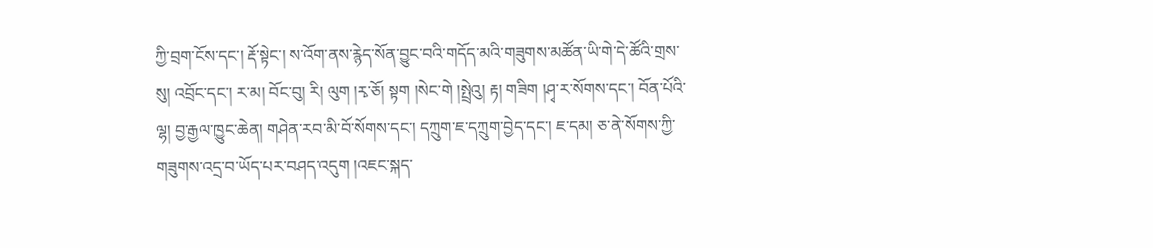ཀྱི་བྲག་ངོས་དང་། རྡོ་སྟེང་། ས་འོག་ནས་རྙེད་སོན་བྱུང་བའི་གདོད་མའི་གཟུགས་མཚོན་ཡི་གེ་དེ་ཚོའི་གྲས་སུ། འབྲོང་དང་། ར་མ། བོང་བུ། རི། ལུག །རྭ་ཅོ། སྟག །སེང་གེ །སྤྲེའུ། རྟ། གཟིག །ཤྭ་ར་སོགས་དང་། བོན་པོའི་ལྷ། བྱ་རྒྱལ་ཁྱུང་ཆེན། གཤེན་རབ་མི་བོ་སོགས་དང་། དཀྲུག་ཇ་དཀྲུག་བྱེད་དང་། ཇ་དམ། ཅ་ནེ་སོགས་ཀྱི་གཟུགས་འདྲ་བ་ཡོད་པར་བཤད་འདུག །འཇང་སྐད་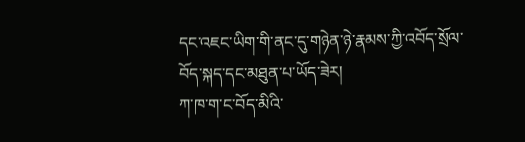དང་འཇང་ཡིག་གི་ནང་དུ་གཉེན་ཉེ་རྣམས་ཀྱི་འབོད་སྲོལ་བོད་སྐད་དང་མཐུན་པ་ཡོད་ཟེར།
ཀ་ཁ་ག་ང་བོད་མིའི་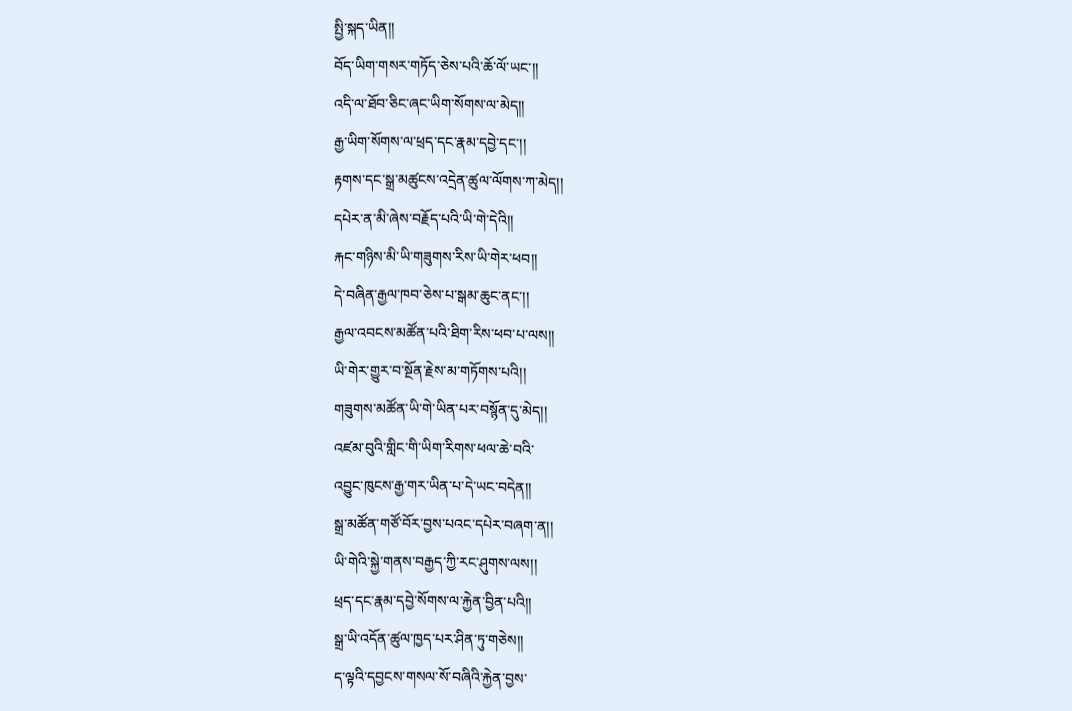སྤྱི་སྐད་ཡིན།།
བོད་ཡིག་གསར་གཏོད་ཅེས་པའི་ཆོ་ལོ་ཡང་།།
འདི་ལ་ཐོབ་ཅིང་ཞང་ཡིག་སོགས་ལ་མེད།།
རྒྱ་ཡིག་སོགས་ལ་ཕྲད་དང་རྣམ་དབྱེ་དང་།།
རྟགས་དང་སྒྲ་མཚུངས་འདྲེན་ཚུལ་ལོགས་ཀ་མེད།།
དཔེར་ན་མི་ཞེས་བརྗོད་པའི་ཡི་གེ་དེའི།།
རྐང་གཉིས་མི་ཡི་གཟུགས་རིས་ཡི་གེར་ཕབ།།
དེ་བཞིན་རྒྱལ་ཁབ་ཅེས་པ་སྒམ་ཆུང་ནང་།།
རྒྱལ་འབངས་མཚོན་པའི་ཐིག་རིས་ཕབ་པ་ལས།།
ཡི་གེར་གྱུར་བ་སྔོན་རྗེས་མ་གཏོགས་པའི།།
གཟུགས་མཚོན་ཡི་གེ་ཡིན་པར་བསྙོན་དུ་མེད།།
འཛམ་བུའི་གླིང་གི་ཡིག་རིགས་ཕལ་ཆེ་བའི་
འབྱུང་ཁུངས་རྒྱ་གར་ཡིན་པ་དེ་ཡང་བདེན།།
སྒྲ་མཚོན་གཙོ་བོར་བྱས་པའང་དཔེར་བཞག་ན།།
ཡི་གེའི་སྐྱེ་གནས་བརྒྱད་ཀྱི་རང་ཤུགས་ལས།།
ཕྲད་དང་རྣམ་དབྱེ་སོགས་ལ་རྐྱེན་བྱིན་པའི།།
སྒྲ་ཡི་འདོན་ཚུལ་ཁྱད་པར་ཤིན་ཏུ་གཅེས།།
ད་ལྟའི་དབྱངས་གསལ་སོ་བཞིའི་རྐྱེན་བྱས་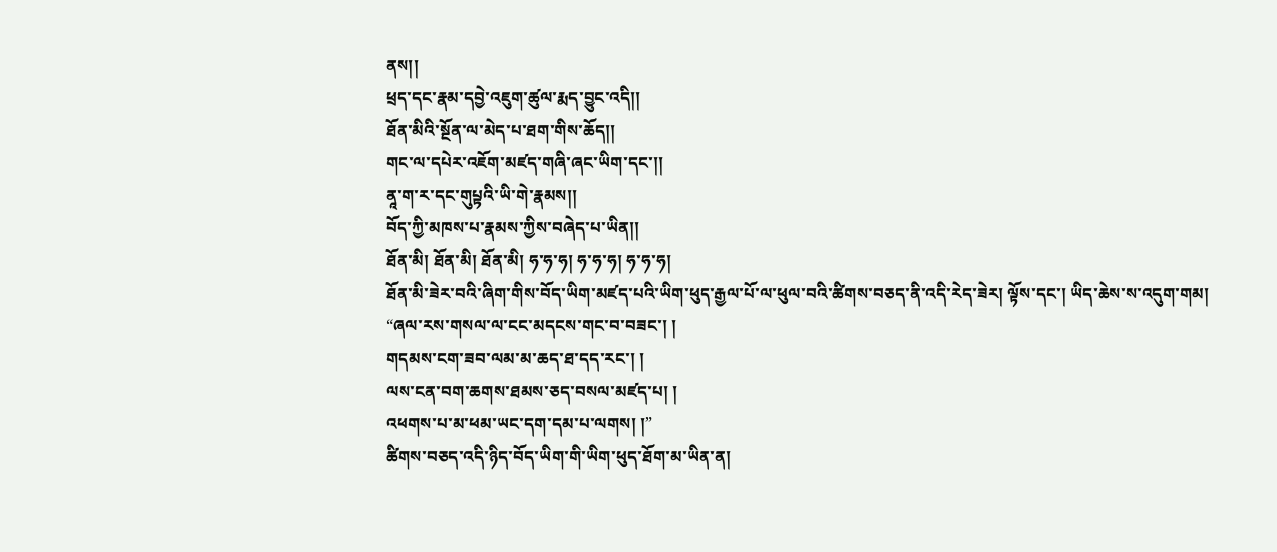ནས།།
ཕྲད་དང་རྣམ་དབྱེ་འཇུག་ཚུལ་རྨད་བྱུང་འདི།།
ཐོན་མིའི་སྔོན་ལ་མེད་པ་ཐག་གིས་ཆོད།།
གང་ལ་དཔེར་འཇོག་མཛད་གཞི་ཞང་ཡིག་དང་།།
ནཱ་ག་ར་དང་གུཔྟའི་ཡི་གེ་རྣམས།།
བོད་ཀྱི་མཁས་པ་རྣམས་ཀྱིས་བཞེད་པ་ཡིན།།
ཐོན་མི། ཐོན་མི། ཐོན་མི། ཧ་ཧ་ཧ། ཧ་ཧ་ཧ། ཧ་ཧ་ཧ།
ཐོན་མི་ཟེར་བའི་ཞིག་གིས་བོད་ཡིག་མཛད་པའི་ཡིག་ཕུད་རྒྱལ་པོ་ལ་ཕུལ་བའི་ཚིགས་བཅད་ནི་འདི་རེད་ཟེར། ལྟོས་དང་། ཡིད་ཆེས་ས་འདུག་གམ།
“ཞལ་རས་གསལ་ལ་ངང་མདངས་གང་བ་བཟང་། །
གདམས་ངག་ཟབ་ལམ་མ་ཆད་ཐ་དད་རང་། །
ལས་ངན་བག་ཆགས་ཐམས་ཅད་བསལ་མཛད་པ། །
འཕགས་པ་མ་ཕམ་ཡང་དག་དམ་པ་ལགས། །”
ཚིགས་བཅད་འདི་ཉིད་བོད་ཡིག་གི་ཡིག་ཕུད་ཐོག་མ་ཡིན་ན།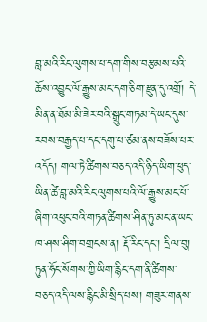བླ་མའི་རིང་ལུགས་པ་དག་གིས་བརྩམས་པའི་ཆོས་འབྱུང་ལོ་རྒྱུས་མང་དག་ཅིག་རྫུན་དུ་འགྲོ། དེ་མིན་ན་ཐོམ་མི་ཟེར་བའི་སྒྲུང་གཏམ་དེ་ཡང་དུས་རབས་བརྒྱད་པ་དང་དགུ་པ་ཙམ་ནས་བཟོས་པར་འདོད། གལ་ཏེ་ཚིགས་བཅད་འདི་ཉིད་ཡིག་ཕུད་ཡིན་ཚེ་བླ་མའི་རིང་ལུགས་པའི་ལོ་རྒྱུས་མང་པོ་ཞིག་འཕུང་བའི་གཏན་ཚིགས་ཤིན་ཏུ་མང་ན་ཡང་ཁ་ཤས་ཤིག་བགྲངས་ན། རྡོ་རིང་དང་། དྲིལ་བུ། ཏུན་ཧོང་སོགས་ཀྱི་ཡིག་རྙིང་དག་ནི་ཚིགས་བཅད་འདི་ལས་རྙིང་མི་སྲིད་པས། གཟུར་གནས་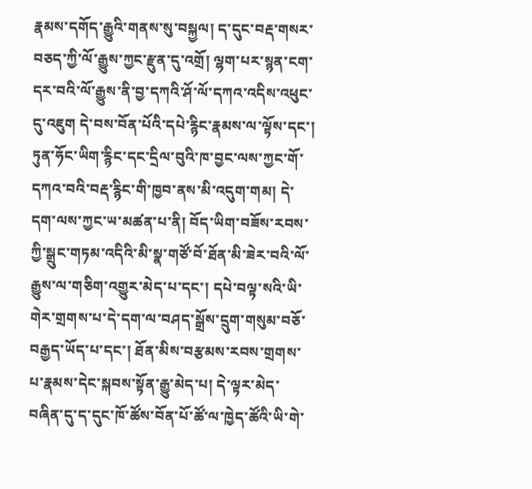རྣམས་དགོད་རྒྱུའི་གནས་སུ་བསྐྱལ། ད་དུང་བརྡ་གསར་བཅད་ཀྱི་ལོ་རྒྱུས་ཀྱང་རྫུན་དུ་འགྲོ། ལྷག་པར་སྙན་ངག་དར་བའི་ལོ་རྒྱུས་ནི་བྱ་དཀའི་ཤོ་ལོ་དཀའ་འདིས་འཕུང་དུ་འཇུག དེ་བས་བོན་པོའི་དཔེ་རྙིང་རྣམས་ལ་ལྟོས་དང་། ཏུན་ཧོང་ཡིག་རྙིང་དང་དྲིལ་བུའི་ཁ་བྱང་ལས་ཀྱང་གོ་དཀའ་བའི་བརྡ་རྙིང་གི་ཁྱབ་ནས་མི་འདུག་གམ། དེ་དག་ལས་ཀྱང་ཡ་མཚན་པ་ནི། བོད་ཡིག་བཟོས་རབས་ཀྱི་སྒྲུང་གཏམ་འདིའི་མི་སྣ་གཙོ་བོ་ཐོན་མི་ཟེར་བའི་ལོ་རྒྱུས་ལ་གཅིག་འགྱུར་མེད་པ་དང་། དཔེ་བལྟ་སའི་ཡི་གེར་གྲགས་པ་དེ་དག་ལ་བཤད་སྒྲོས་དྲུག་གསུམ་བཅོ་བརྒྱད་ཡོད་པ་དང་། ཐོན་མིས་བརྩམས་རབས་གྲགས་པ་རྣམས་དེང་སྐབས་སྟོན་རྒྱུ་མེད་པ། དེ་ལྟར་མེད་བཞིན་དུ་ད་དུང་ཁོ་ཚོས་བོན་པོ་ཚོ་ལ་ཁྱེད་ཚོའི་ཡི་གེ་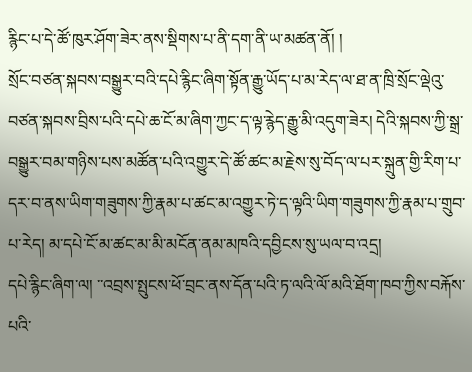རྙིང་པ་དེ་ཚོ་ཁུར་ཤོག་ཟེར་ནས་སྡིགས་པ་ནི་དག་ནི་ཡ་མཚན་ནོ། །
སྲོང་བཙན་སྐབས་བསྒྱུར་བའི་དཔེ་རྙིང་ཞིག་སྟོན་རྒྱུ་ཡོད་པ་མ་རེད་ལ་ཐ་ན་ཁྲི་སྲོང་ལྡེའུ་བཙན་སྐབས་བྲིས་པའི་དཔེ་ཆ་ངོ་མ་ཞིག་ཀྱང་ད་ལྟ་རྙེད་རྒྱུ་མི་འདུག་ཟེར། དེའི་སྐབས་ཀྱི་སྒྲ་བསྒྱུར་བམ་གཉིས་པས་མཚོན་པའི་འགྱུར་དེ་ཚོ་ཚང་མ་རྗེས་སུ་བོད་ལ་པར་སྐྲུན་གྱི་རིག་པ་དར་བ་ནས་ཡིག་གཟུགས་ཀྱི་རྣམ་པ་ཚང་མ་འགྱུར་ཏེ་ད་ལྟའི་ཡིག་གཟུགས་ཀྱི་རྣམ་པ་གྲུབ་པ་རེད། མ་དཔེ་ངོ་མ་ཚང་མ་མི་མངོན་ནམ་མཁའི་དབྱིངས་སུ་ཡལ་བ་འདྲ།
དཔེ་རྙིང་ཞིག་ལ། ་་འབྲས་སྤུངས་ཕོ་བྲང་ནས་དོན་པའི་ཏ་ལའི་ལོ་མའི་ཐོག་ཁབ་ཀྱིས་བརྐོས་པའི་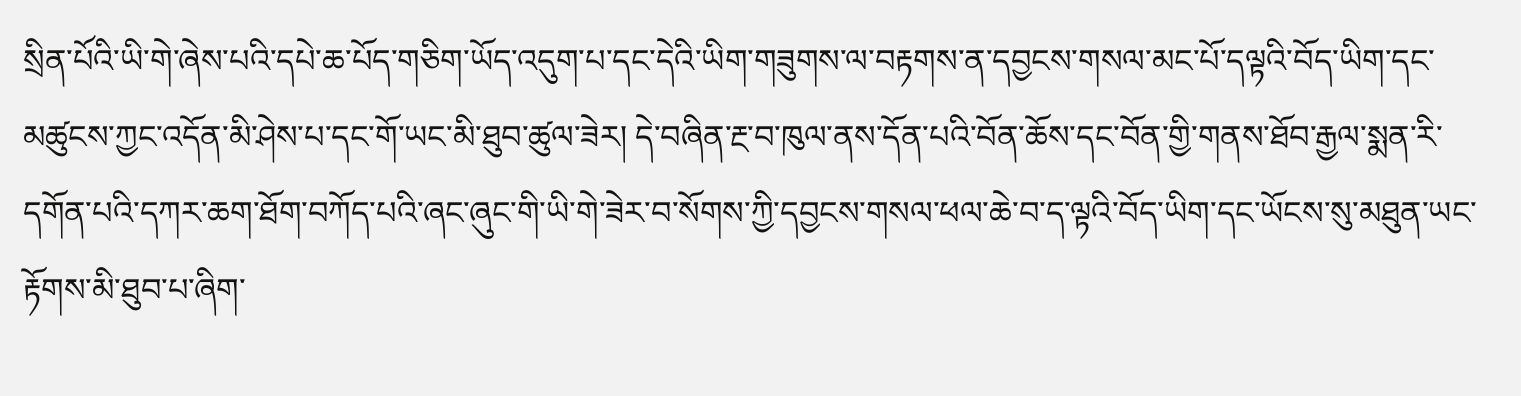སྲིན་པོའི་ཡི་གེ་ཞེས་པའི་དཔེ་ཆ་པོད་གཅིག་ཡོད་འདུག་པ་དང་དེའི་ཡིག་གཟུགས་ལ་བརྟགས་ན་དབྱངས་གསལ་མང་པོ་དལྟའི་བོད་ཡིག་དང་མཚུངས་ཀྱང་འདོན་མི་ཤེས་པ་དང་གོ་ཡང་མི་ཐུབ་ཚུལ་ཟེར། དེ་བཞིན་རྔ་བ་ཁུལ་ནས་དོན་པའི་བོན་ཆོས་དང་བོན་གྱི་གནས་ཐོབ་རྒྱལ་སྨན་རི་དགོན་པའི་དཀར་ཆག་ཐོག་བཀོད་པའི་ཞང་ཞུང་གི་ཡི་གེ་ཟེར་བ་སོགས་ཀྱི་དབྱངས་གསལ་ཕལ་ཆེ་བ་ད་ལྟའི་བོད་ཡིག་དང་ཡོངས་སུ་མཐུན་ཡང་རྟོགས་མི་ཐུབ་པ་ཞིག་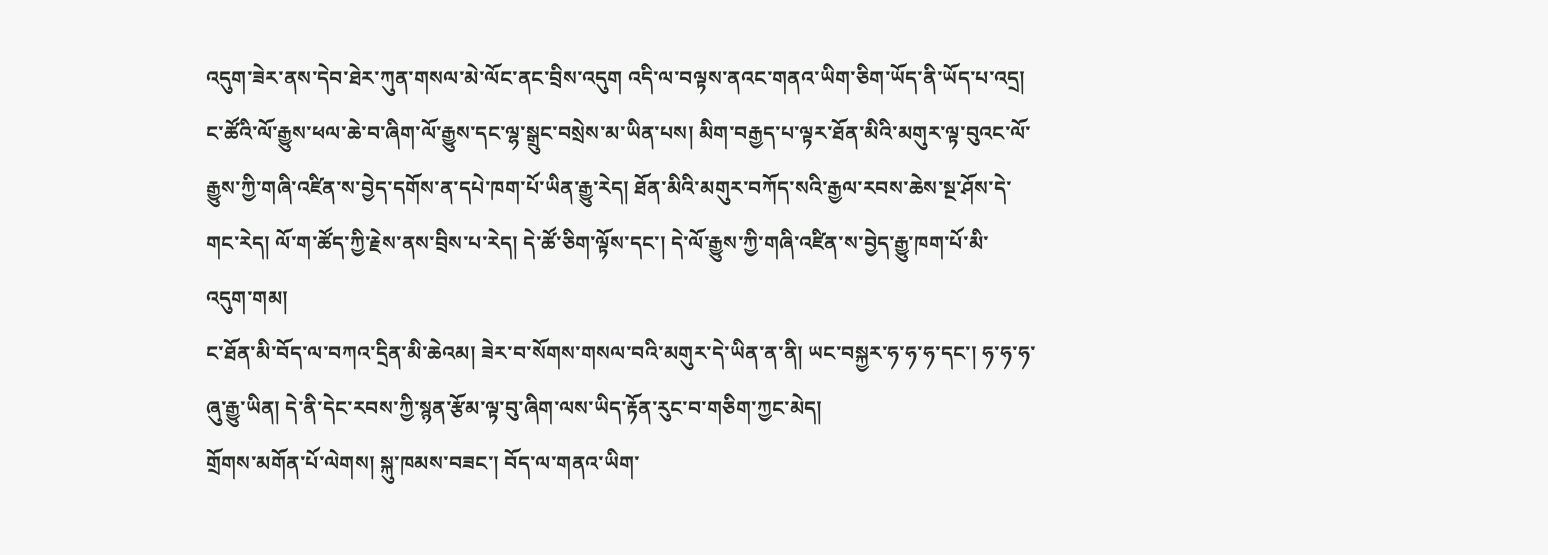འདུག་ཟེར་ནས་དེབ་ཐེར་ཀུན་གསལ་མེ་ལོང་ནང་བྲིས་འདུག འདི་ལ་བལྟས་ནའང་གནའ་ཡིག་ཅིག་ཡོད་ནི་ཡོད་པ་འདྲ།
ང་ཚོའི་ལོ་རྒྱུས་ཕལ་ཆེ་བ་ཞིག་ལོ་རྒྱུས་དང་ལྷ་སྒྲུང་བསྲེས་མ་ཡིན་པས། མིག་བརྒྱད་པ་ལྟར་ཐོན་མིའི་མགུར་ལྟ་བུའང་ལོ་རྒྱུས་ཀྱི་གཞི་འཛིན་ས་བྱེད་དགོས་ན་དཔེ་ཁག་པོ་ཡིན་རྒྱུ་རེད། ཐོན་མིའི་མགུར་བཀོད་སའི་རྒྱལ་རབས་ཆེས་སྔ་ཤོས་དེ་གང་རེད། ལོ་ག་ཚོད་ཀྱི་རྗེས་ནས་བྲིས་པ་རེད། དེ་ཚོ་ཅིག་ལྟོས་དང་། དེ་ལོ་རྒྱུས་ཀྱི་གཞི་འཛིན་ས་བྱེད་རྒྱུ་ཁག་པོ་མི་འདུག་གམ།
ང་ཐོན་མི་བོད་ལ་བཀའ་དྲིན་མི་ཆེའམ། ཟེར་བ་སོགས་གསལ་བའི་མགུར་དེ་ཡིན་ན་ནི། ཡང་བསྐྱར་ཧ་ཧ་ཧ་དང་། ཧ་ཧ་ཧ་ཞུ་རྒྱུ་ཡིན། དེ་ནི་དེང་རབས་ཀྱི་སྙན་རྩོམ་ལྟ་བུ་ཞིག་ལས་ཡིད་རྟོན་རུང་བ་གཅིག་ཀྱང་མེད།
གྲོགས་མགོན་པོ་ལེགས། སྐུ་ཁམས་བཟང་། བོད་ལ་གནའ་ཡིག་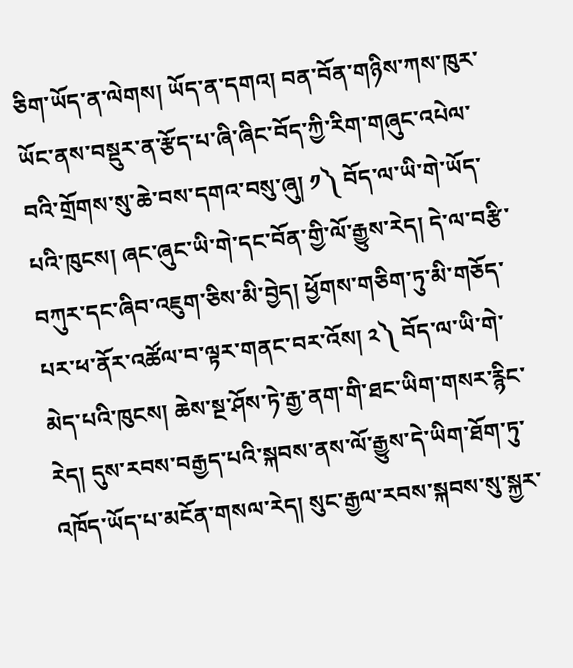ཅིག་ཡོད་ན་ལེགས། ཡོད་ན་དགའ། བན་བོན་གཉིས་ཀས་ཁུར་ཡོང་ནས་བསྡུར་ན་རྩོད་པ་ཞི་ཞིང་བོད་ཀྱི་རིག་གཞུང་འཔེལ་བའི་གྲོགས་སུ་ཆེ་བས་དགའ་བསུ་ཞུ། ༡༽ བོད་ལ་ཡི་གེ་ཡོད་པའི་ཁུངས། ཞང་ཞུང་ཡི་གེ་དང་བོན་གྱི་ལོ་རྒྱུས་རེད། དེ་ལ་བརྩི་བཀུར་དང་ཞིབ་འཇུག་ཅིས་མི་བྱེད། ཕྱོགས་གཅིག་ཏུ་མི་གཅོད་པར་ཕ་ནོར་འཚོལ་བ་ལྟར་གནང་བར་འོས། ༢༽ བོད་ལ་ཡི་གེ་མེད་པའི་ཁུངས། ཆེས་སྔ་ཤོས་ཏེ་རྒྱ་ནག་གི་ཐང་ཡིག་གསར་རྙིང་རེད། དུས་རབས་བརྒྱད་པའི་སྐབས་ནས་ལོ་རྒྱུས་དེ་ཡིག་ཐོག་ཏུ་འཁོད་ཡོད་པ་མངོན་གསལ་རེད། སུང་རྒྱལ་རབས་སྐབས་སུ་སྐྱར་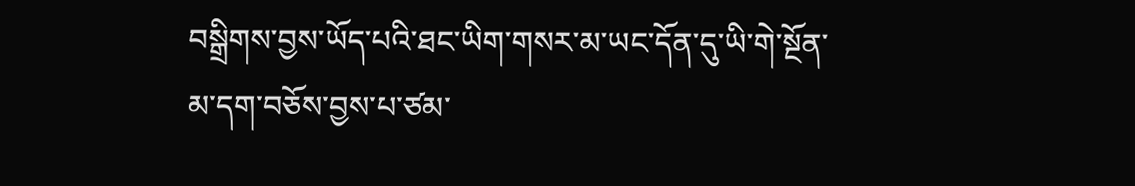བསྒྲིགས་བྱས་ཡོད་པའི་ཐང་ཡིག་གསར་མ་ཡང་དོན་དུ་ཡི་གེ་སྔོན་མ་དག་བཅོས་བྱས་པ་ཙམ་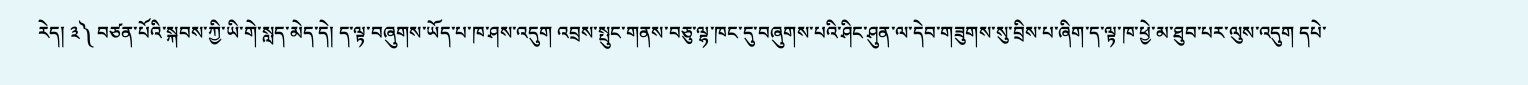རེད། ༣༽ བཙན་པོའི་སྐབས་ཀྱི་ཡི་གེ་སླད་མེད་དེ། ད་ལྟ་བཞུགས་ཡོད་པ་ཁ་ཤས་འདུག འབྲས་སྤུང་གནས་བཅུ་ལྷ་ཁང་དུ་བཞུགས་པའི་ཤིང་ཤུན་ལ་དེབ་གཟུགས་སུ་བྲིས་པ་ཞིག་ད་ལྟ་ཁ་ཕྱེ་མ་ཐུབ་པར་ལུས་འདུག དཔེ་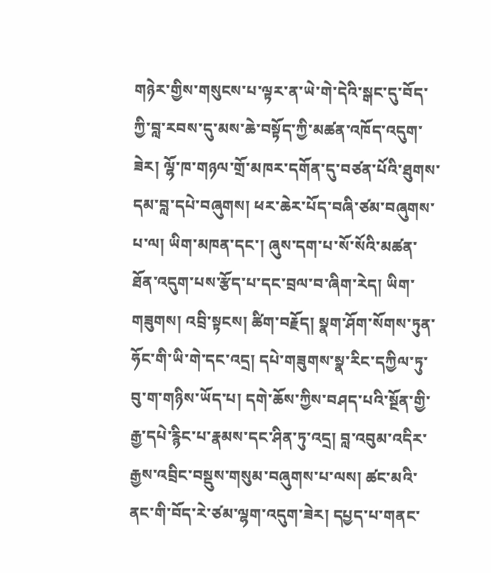གཉེར་གྱིས་གསུངས་པ་ལྟར་ན་ཡེ་གེ་དེའི་སྒང་དུ་བོད་ཀྱི་བླ་རབས་དུ་མས་ཆེ་བསྟོད་ཀྱི་མཚན་འཁོད་འདུག་ཟེར། ལྷོ་ཁ་གཉལ་གྲོ་མཁར་དགོན་དུ་བཙན་པོའི་ཐུགས་དམ་བླ་དཔེ་བཞུགས། ཕར་ཆེར་པོད་བཞི་ཙམ་བཞུགས་པ་ལ། ཡིག་མཁན་དང་། ཞུས་དག་པ་སོ་སོའི་མཚན་ཐོན་འདུག་པས་རྩོད་པ་དང་བྲལ་བ་ཞིག་རེད། ཡིག་གཟུགས། འབྲི་སྟངས། ཚིག་བརྗོད། སྣག་ཤོག་སོགས་ཏུན་ཧོང་གི་ཡི་གེ་དང་འདྲ། དཔེ་གཟུགས་སྣ་རིང་དཀྱིལ་ཏུ་བུ་ག་གཉིས་ཡོད་པ། དགེ་ཆོས་ཀྱིས་བཤད་པའི་སྔོན་གྱི་རྒྱ་དཔེ་རྙིང་པ་རྣམས་དང་ཤིན་ཏུ་འདྲ། བླ་འབུམ་འདིར་རྒྱས་འབྲིང་བསྡུས་གསུམ་བཞུགས་པ་ལས། ཚང་མའི་ནང་གི་བོད་རེ་ཙམ་ལྷག་འདུག་ཟེར། དཔྱད་པ་གནང་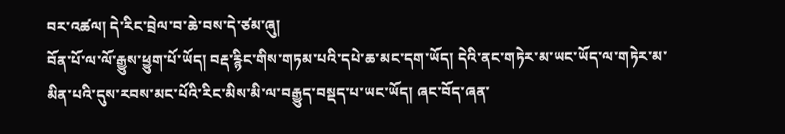བར་འཚལ། དེ་རིང་བྲེལ་བ་ཆེ་བས་དེ་ཙམ་ཞུ།
བོན་པོ་ལ་ལོ་རྒྱུས་ཕྱུག་པོ་ཡོད། བརྡ་རྙིང་གིས་གཏམ་པའི་དཔེ་ཆ་མང་དག་ཡོད། དེའི་ནང་གཏེར་མ་ཡང་ཡོད་ལ་གཏེར་མ་མིན་པའི་དུས་རབས་མང་པོའི་རིང་མིས་མི་ལ་བརྒྱུད་བསྡད་པ་ཡང་ཡོད། ཞང་བོད་ཞན་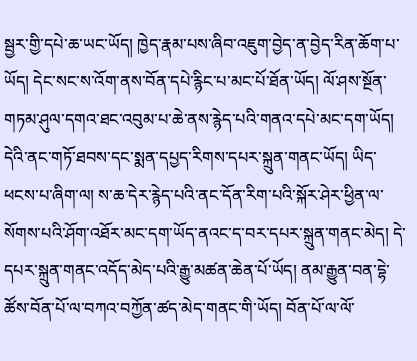སྦྱར་གྱི་དཔེ་ཆ་ཡང་ཡོད། ཁྱེད་རྣམ་པས་ཞིབ་འཇུག་བྱེད་ན་བྱེད་རིན་ཆོག་པ་ཡོད། དེང་སང་ས་འོག་ནས་བོན་དཔེ་རྙིང་པ་མང་པོ་ཐོན་ཡོད། ལོ་ཤས་སྔོན་གཏམ་ཤུལ་དགའ་ཐང་འབུམ་པ་ཆེ་ནས་རྙེད་པའི་གནའ་དཔེ་མང་དག་ཡོད། དེའི་ནང་གཏོ་ཐབས་དང་སྨན་དཔྱད་རིགས་དཔར་སྐྲུན་གནང་ཡོད། ཡིད་ཕངས་པ་ཞིག་ལ། ས་ཆ་དེར་རྙེད་པའི་ནང་དོན་རིག་པའི་སྐོར་ཤེར་ཕྱིན་ལ་སོགས་པའི་ཤོག་འཐོར་མང་དག་ཡོད་ནའང་ད་བར་དཔར་སྐྲུན་གནང་མེད། དེ་དཔར་སྐྲུན་གནང་འདོད་མེད་པའི་རྒྱུ་མཚན་ཆེན་པོ་ཡོད། ནམ་རྒྱུན་བན་དྷེ་ཚོས་བོན་པོ་ལ་བཀའ་བཀྱོན་ཚད་མེད་གནང་གི་ཡོད། བོན་པོ་ལ་ལོ་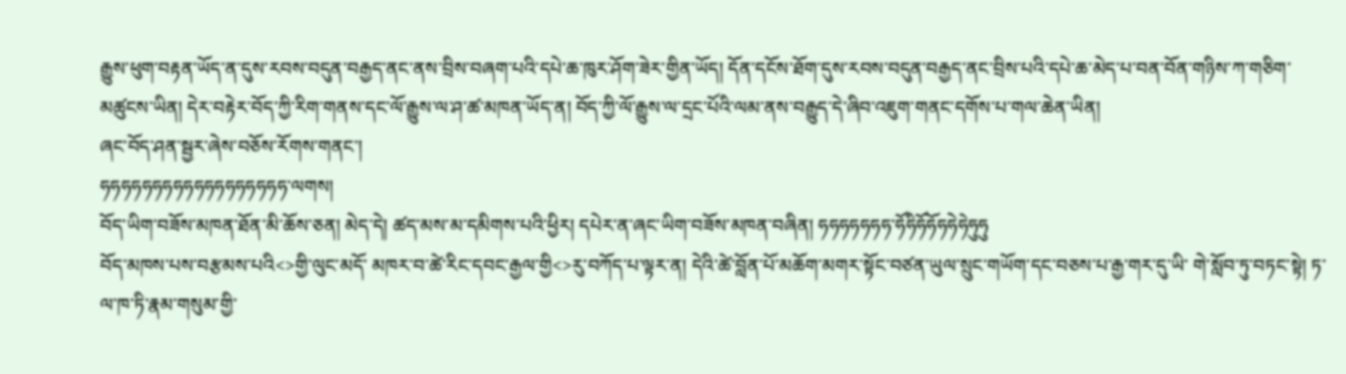རྒྱུས་ཕུག་བརྟན་ཡོད་ན་དུས་རབས་བདུན་བརྒྱད་ནང་ནས་བྲིས་བཞག་པའི་དཔེ་ཆ་ཁུར་ཤོག་ཟེར་གྱིན་ཡོད། དོན་དངོས་ཐོག་དུས་རབས་བདུན་བརྒྱད་ནང་བྲིས་པའི་དཔེ་ཆ་མེད་པ་བན་བོན་གཉིས་ཀ་གཅིག་མཚུངས་ཡིན། དེར་བརྟེར་བོད་ཀྱི་རིག་གནས་དང་ལོ་རྒྱུས་ལ་ཤ་ཚ་མཁན་ཡོད་ན། བོད་ཀྱི་ལོ་རྒྱུས་ལ་དྲང་པོའི་ལམ་ནས་བརྒྱུད་དེ་ཞིབ་འཇུག་གནང་དགོས་པ་གལ་ཆེན་ཡིན།
ཞང་བོད་ཤན་སྦྱར་ཞེས་བཅོས་རོགས་གནང་།
ཧཧཧཧཧཧཧཧཧཧཧཧཧཧཧཧཧཧ་ལགས།
བོད་ཡིག་བཟོས་མཁན་ཐོན་མི་ཆོས་ཅན། མེད་དེ། ཚད་མས་མ་དམིགས་པའི་ཕྱིར། དཔེར་ན་ཞང་ཡིག་བཟོས་མཁན་བཞིན། ཧཧཧཧཧཧཧ་ཧོཧིཧོཧོཧཧེཧེཧུཧུ
བོད་མཁས་པས་བརྩམས་པའི<>གྱི་ལུང་མདོ་ མཁར་བ་ཚེ་རིང་དབང་རྒྱལ་གྱི<>རུ་བཀོད་པ་ལྟར་ན། དེའི་ཚེ་བློན་པོ་མཆོག་མགར་སྟོང་བཙན་ཡུལ་སྲུང་གཡོག་དང་བཅས་པ་རྒྱ་གར་དུ་ཡི་ གེ་སློབ་ཏུ་བཏང་སྟེ། ཏ་ལ་ཁ་ཏི་རྣམ་གསུམ་གྱི་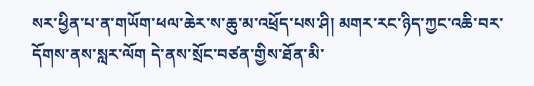སར་ཕྱིན་པ་ན་གཡོག་ཕལ་ཆེར་ས་ཆུ་མ་འཕྲོད་པས་ཤི། མགར་རང་ཉིད་ཀྱང་འཆི་བར་དོགས་ནས་སླར་ལོག དེ་ནས་སྲོང་བཙན་གྱིས་ཐོན་མི་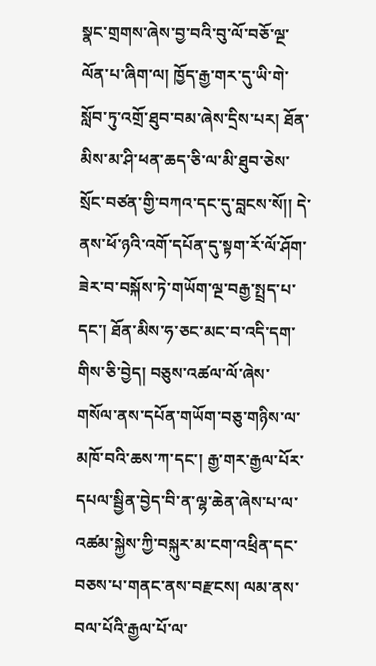སྣང་གྲགས་ཞེས་བྱ་བའི་བུ་ལོ་བཅོ་ལྔ་ལོན་པ་ཞིག་ལ། ཁྱོད་རྒྱ་གར་དུ་ཡི་གེ་སློབ་ཏུ་འགྲོ་ཐུབ་བམ་ཞེས་དྲིས་པར། ཐོན་མིས་མ་ཤི་ཕན་ཆད་ཅི་ལ་མི་ཐུབ་ཅེས་སྲོང་བཙན་གྱི་བཀའ་དང་དུ་བླངས་སོ།། དེ་ནས་ཕོ་ཉའི་འགོ་དཔོན་དུ་སྟག་རོ་ལོ་ཤོག་ཟེར་བ་བསྐོས་ཏེ་གཡོག་ལྔ་བརྒྱ་སྤྲད་པ་དང་། ཐོན་མིས་ཧ་ཅང་མང་བ་འདི་དག་གིས་ཅི་བྱེད། བཅུས་འཚལ་ལོ་ཞེས་གསོལ་ནས་དཔོན་གཡོག་བཅུ་གཉིས་ལ་མཁོ་བའི་ཆས་ཀ་དང་། རྒྱ་གར་རྒྱལ་པོར་དཔལ་སྦྱིན་བྱེད་བི་ན་ལྷ་ཆེན་ཞེས་པ་ལ་འཚམ་སྐྱེས་ཀྱི་བསྐུར་མ་ངག་འཕྲིན་དང་བཅས་པ་གནང་ནས་བརྫངས། ལམ་ནས་བལ་པོའི་རྒྱལ་པོ་ལ་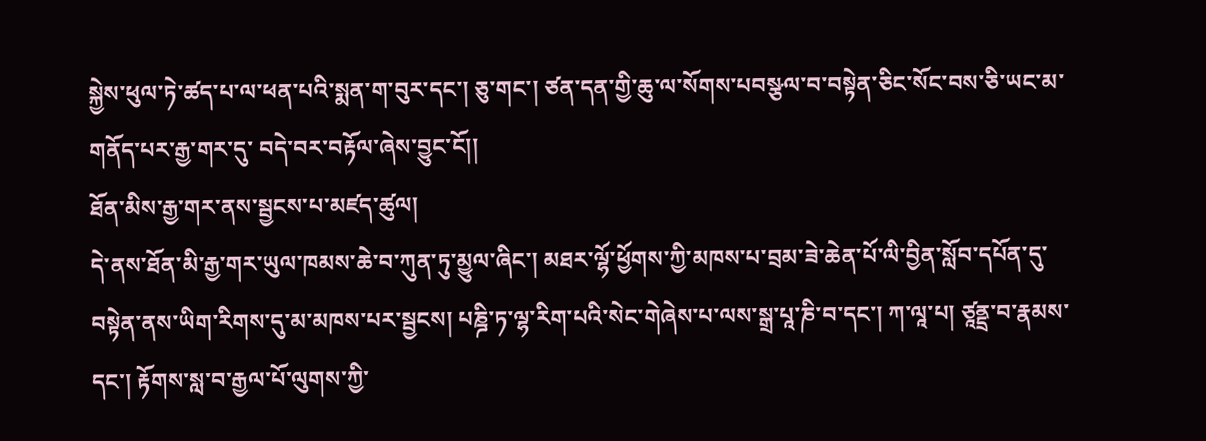སྐྱེས་ཕུལ་ཏེ་ཚད་པ་ལ་ཕན་པའི་སྨན་ག་བུར་དང་། ཅུ་གང་། ཙན་དན་གྱི་ཆུ་ལ་སོགས་པབསྩལ་བ་བསྟེན་ཅིང་སོང་བས་ཅི་ཡང་མ་གནོད་པར་རྒྱ་གར་དུ་ བདེ་བར་བརྟོལ་ཞེས་བྱུང་ངོ།།
ཐོན་མིས་རྒྱ་གར་ནས་སྦྱངས་པ་མཛད་ཚུལ།
དེ་ནས་ཐོན་མི་རྒྱ་གར་ཡུལ་ཁམས་ཆེ་བ་ཀུན་ཏུ་མྱུལ་ཞིང་། མཐར་ལྷོ་ཕྱོགས་ཀྱི་མཁས་པ་བྲམ་ཟེ་ཆེན་པོ་ལི་བྱིན་སློབ་དཔོན་དུ་བསྟེན་ནས་ཡིག་རིགས་དུ་མ་མཁས་པར་སྦྱངས། པཎྜི་ཏ་ལྷ་རིག་པའི་སེང་གེཞེས་པ་ལས་སྒྲ་པཱ་ཎི་བ་དང་། ཀ་ལཱ་པ། ཙཱནྡྲ་བ་རྣམས་དང་། རྟོགས་སླ་བ་རྒྱལ་པོ་ལུགས་ཀྱི་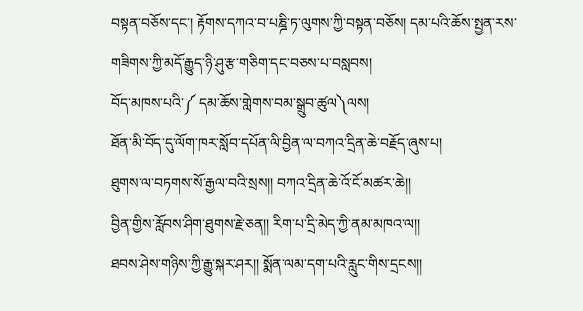བསྟན་བཅོས་དང་། རྟོགས་དཀའ་བ་པཎྜི་ཏ་ལུགས་ཀྱི་བསྟན་བཅོས། དམ་པའི་ཆོས་སྤྱན་རས་གཟིགས་ཀྱི་མདོ་རྒྱུད་ཉི་ཤུ་རྩ་གཅིག་དང་བཅས་པ་བསླབས།
བོད་མཁས་པའི་༼ དམ་ཆོས་གླེགས་བམ་སྒྲུབ་ཚུལ༽ལས།
ཐོན་མི་བོད་དུ་ལོག་ཁར་སློབ་དཔོན་ལི་བྱིན་ལ་བཀའ་དྲིན་ཆེ་བརྗོད་ཞུས་པ།
ཐུགས་ལ་བཏགས་སོ་རྒྱལ་བའི་སྲས།། བཀའ་དྲིན་ཆེ་འོ་ངོ་མཚར་ཆེ།།
བྱིན་གྱིས་རློབས་ཤིག་ཐུགས་རྗེ་ཅན།། རིག་པ་དྲི་མེད་ཀྱི་ནམ་མཁའ་ལ།།
ཐབས་ཤེས་གཉིས་ཀྱི་རྒྱུ་སྐར་ཤར།། སྨོན་ལམ་དག་པའི་རླུང་གིས་དྲངས།།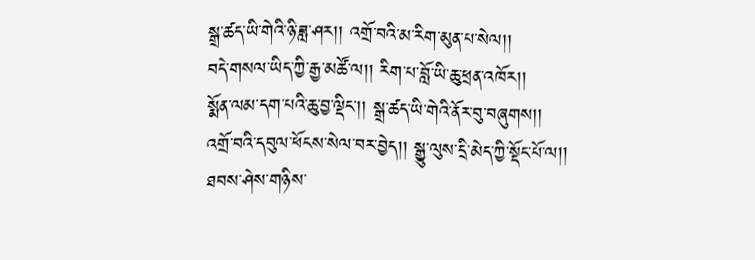སྒྲ་ཚད་ཡི་གེའི་ཉི་ཟླ་ཤར།། འགྲོ་བའི་མ་རིག་མུན་པ་སེལ།།
བདེ་གསལ་ཡིད་ཀྱི་རྒྱ་མཚོ་ལ།། རིག་པ་བློ་ཡི་ཆུ་ཕྲན་འཁོར།།
སྨོན་ལམ་དག་པའི་ཆུ་བྱ་ལྡིང་།། སྒྲ་ཚད་ཡི་གེའི་ནོར་བུ་བཞུགས།།
འགྲོ་བའི་དབུལ་ཕོངས་སེལ་བར་བྱེད།། སྒྱུ་ལུས་དྲི་མེད་ཀྱི་སྡོང་པོ་ལ།།
ཐབས་ཤེས་གཉིས་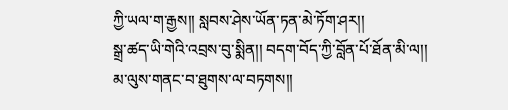ཀྱི་ཡལ་ག་རྒྱས།། སླབས་ཤེས་ཡོན་ཏན་མེ་ཏོག་ཤར།།
སྒྲ་ཚད་ཡི་གེའི་འབྲས་བུ་སྨིན།། བདག་བོད་ཀྱི་བློན་པོ་ཐོན་མི་ལ།།
མ་ལུས་གནང་བ་ཐུགས་ལ་བཏགས།།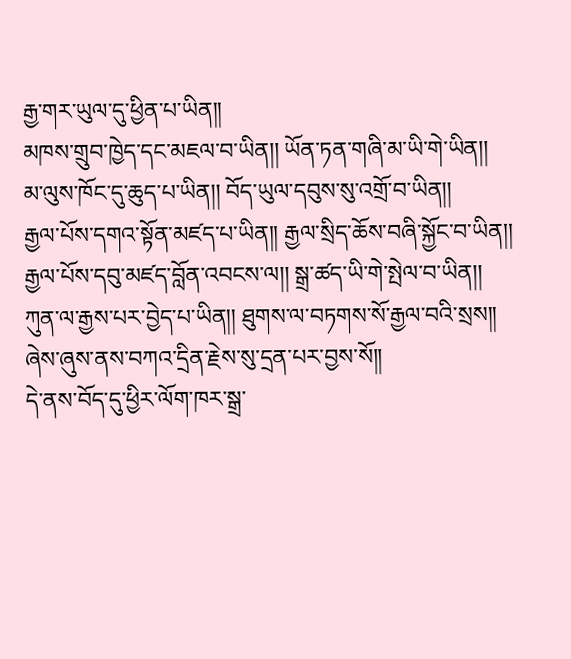རྒྱ་གར་ཡུལ་དུ་ཕྱིན་པ་ཡིན།།
མཁས་གྲུབ་ཁྱེད་དང་མཇལ་བ་ཡིན།། ཡོན་ཏན་གཞི་མ་ཡི་གེ་ཡིན།།
མ་ལུས་ཁོང་དུ་ཆུད་པ་ཡིན།། བོད་ཡུལ་དབུས་སུ་འགྲོ་བ་ཡིན།།
རྒྱལ་པོས་དགའ་སྟོན་མཛད་པ་ཡིན།། རྒྱལ་སྲིད་ཆོས་བཞི་སྐྱོང་བ་ཡིན།།
རྒྱལ་པོས་དབུ་མཛད་བློན་འབངས་ལ།། སྒྲ་ཚད་ཡི་གེ་སྤེལ་བ་ཡིན།།
ཀུན་ལ་རྒྱས་པར་བྱེད་པ་ཡིན།། ཐུགས་ལ་བཏགས་སོ་རྒྱལ་བའི་སྲས།།
ཞེས་ཞུས་ནས་བཀའ་དྲིན་རྗེས་སུ་དྲན་པར་བྱས་སོ།།
དེ་ནས་བོད་དུ་ཕྱིར་ལོག་ཁར་སྒྲ་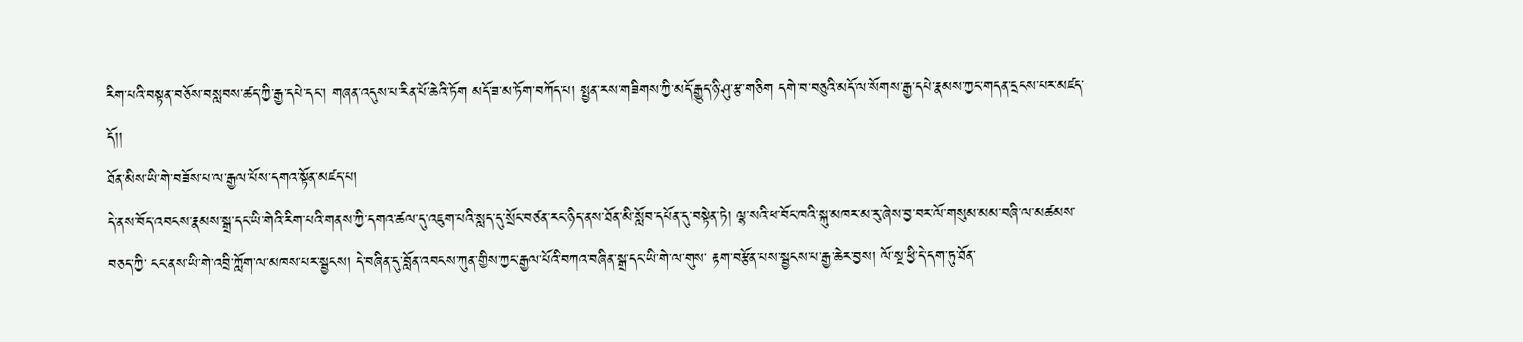རིག་པའི་བསྟན་བཅོས་བསླབས་ཚད་ཀྱི་རྒྱ་དཔེ་དང་། གཞན་འདུས་པ་རིན་པོ་ཆེའི་ཏོག མདོ་ཟ་མ་ཏོག་བཀོད་པ། སྤྱན་རས་གཟིགས་ཀྱི་མདོ་རྒྱུད་ཉི་ཤུ་རྩ་གཅིག དགེ་བ་བཅུའི་མདོ་ལ་སོགས་རྒྱ་དཔེ་རྣམས་ཀྱང་གདན་དྲངས་པར་མཛད་དོ།།
ཐོན་མིས་ཡི་གེ་བཟོས་པ་ལ་རྒྱལ་པོས་དགའ་སྟོན་མཛད་པ།
དེ་ནས་བོད་འབངས་རྣམས་སྒྲ་དང་ཡི་གེའི་རིག་པའི་གནས་ཀྱི་དགའ་ཚལ་དུ་འཇུག་པའི་སླད་དུ་སྲོང་བཙན་རང་ཉིད་ནས་ཐོན་མི་སློབ་དཔོན་དུ་བསྟེན་ཏེ། ལྷ་སའི་ཕ་བོང་ཁའི་སྐུ་མཁར་མ་རུ་ཞེས་བྱ་བར་ལོ་གསུམ་མམ་བཞི་ལ་མཚམས་བཅད་ཀྱི་ ངང་ནས་ཡི་གེ་འབྲི་ཀློག་ལ་མཁས་པར་སྦྱངས། དེ་བཞིན་དུ་བློན་འབངས་ཀུན་གྱིས་ཀྱང་རྒྱལ་པོའི་བཀའ་བཞིན་སྒྲ་དང་ཡི་གེ་ལ་གུས་ རྟག་བརྩོན་པས་སྦྱངས་པ་རྒྱ་ཆེར་བྱས། ལོ་སྔ་ཕྱི་དེ་དག་ཏུ་ཐོན་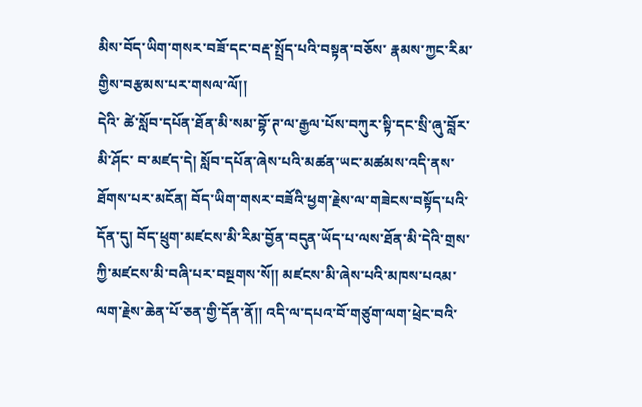མིས་བོད་ཡིག་གསར་བཟོ་དང་བརྡ་སྤྲོད་པའི་བསྟན་བཅོས་ རྣམས་ཀྱང་རིམ་གྱིས་བརྩམས་པར་གསལ་ལོ།།
དེའི་ ཚེ་སློབ་དཔོན་ཐོན་མི་སམ་བྷོ་ཊ་ལ་རྒྱལ་པོས་བཀུར་སྟི་དང་སྲི་ཞུ་བློར་མི་ཤོང་ བ་མཛད་དེ། སློབ་དཔོན་ཞེས་པའི་མཚན་ཡང་མཚམས་འདི་ནས་ཐོགས་པར་མངོན། བོད་ཡིག་གསར་བཟོའི་ཕྱག་རྗེས་ལ་གཟེངས་བསྟོད་པའི་དོན་དུ། བོད་ཕྲུག་མཛངས་མི་རིམ་བྱོན་བདུན་ཡོད་པ་ལས་ཐོན་མི་དེའི་གྲས་ཀྱི་མཛངས་མི་བཞི་པར་བསྔགས་སོ།། མཛངས་མི་ཞེས་པའི་མཁས་པའམ་ལག་རྗེས་ཆེན་པོ་ཅན་གྱི་དོན་ནོ།། འདི་ལ་དཔའ་བོ་གཙུག་ལག་ཕྲེང་བའི་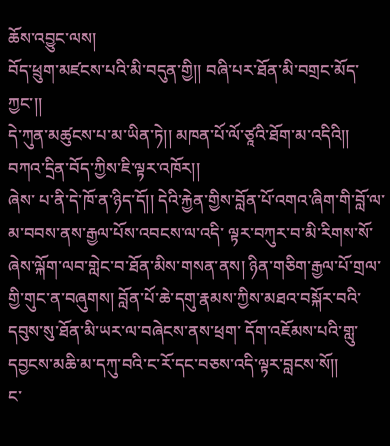ཆོས་འབྱུང་ལས།
བོད་ཕྲུག་མཛངས་པའི་མི་བདུན་གྱི།། བཞི་པར་ཐོན་མི་བགྲང་མོད་ཀྱང་།།
དེ་ཀུན་མཚུངས་པ་མ་ཡིན་ཏེ།། མཁན་པོ་ལོ་ཙཱའི་ཐོག་མ་འདིའི།།
བཀའ་དྲིན་བོད་ཀྱིས་ཇི་ལྟར་འཁོར།།
ཞེས་ པ་ནི་དེ་ཁོ་ན་ཉིད་དོ།། དེའི་རྐྱེན་གྱིས་བློན་པོ་འགའ་ཞིག་གི་བློ་ལ་མ་བབས་ནས་རྒྱལ་པོས་འབངས་ལ་འདི་ ལྟར་བཀུར་བ་མི་རིགས་སོ་ཞེས་ལྐོག་ལབ་གླེང་བ་ཐོན་མིས་གསན་ནས། ཉིན་གཅིག་རྒྱལ་པོ་གྲལ་གྱི་གུང་ན་བཞུགས། བློན་པོ་ཆེ་དགུ་རྣམས་ཀྱིས་མཐའ་བསྐོར་བའི་དབུས་སུ་ཐོན་མི་ཡར་ལ་བཞེངས་ནས་ཕྲག་ དོག་འཇོམས་པའི་གླུ་དབྱངས་མཆི་མ་དཀུ་བའི་ང་རོ་དང་བཅས་འདི་ལྟར་བླངས་སོ།།
ང་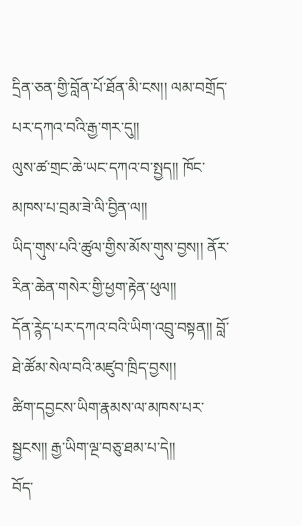དྲིན་ཅན་གྱི་བློན་པོ་ཐོན་མི་ངས།། ལམ་བགྲོད་པར་དཀའ་བའི་རྒྱ་གར་དུ།།
ལུས་ཚ་གྲང་ཆེ་ཡང་དཀའ་བ་སྤྱད།། ཁོང་མཁས་པ་བྲམ་ཟེ་ལི་བྱིན་ལ།།
ཡིད་གུས་པའི་ཚུལ་གྱིས་མོས་གུས་བྱས།། ནོར་རིན་ཆེན་གསེར་གྱི་ཕྱག་རྟེན་ཕུལ།།
དོན་ཪྙེད་པར་དཀའ་བའི་ཡིག་འབྲུ་བསྟན།། བློ་ཐེ་ཚོམ་སེལ་བའི་མཛུབ་ཁྲིད་བྱས།།
ཚིག་དབྱངས་ཡིག་རྣམས་ལ་མཁས་པར་སྦྱངས།། རྒྱ་ཡིག་ལྔ་བཅུ་ཐམ་པ་དེ།།
བོད་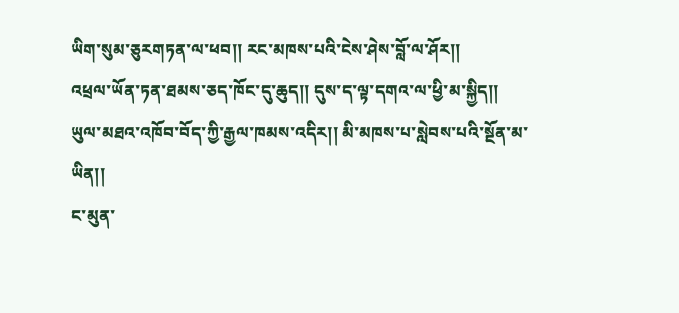ཡིག་སུམ་ཅུརགཏན་ལ་ཕབ།། རང་མཁས་པའི་ངེས་ཤེས་བློ་ལ་ཤོར།།
འཕྲལ་ཡོན་ཏན་ཐམས་ཅད་ཁོང་དུ་ཆུད།། དུས་ད་ལྟ་དགའ་ལ་ཕྱི་མ་སྐྱིད།།
ཡུལ་མཐའ་འཁོབ་བོད་ཀྱི་རྒྱལ་ཁམས་འདིར།། མི་མཁས་པ་སླེབས་པའི་སྔོན་མ་ཡིན།།
ང་མུན་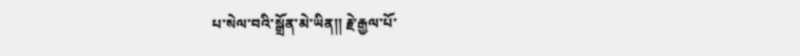པ་སེལ་བའི་སྒྲོན་མེ་ཡིན།། རྗེ་རྒྱལ་པོ་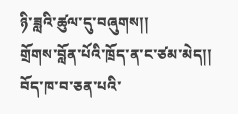ཉི་ཟླའི་ཚུལ་དུ་བཞུགས།།
གྲོགས་བློན་པོའི་ཁྲོད་ན་ང་ཙམ་མེད།། བོད་ཁ་བ་ཅན་པའི་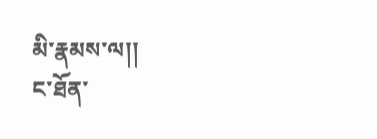མི་རྣམས་ལ།།
ང་ཐོན་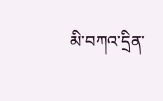མི་བཀའ་དྲིན་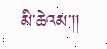མི་ཆེའམ་།།